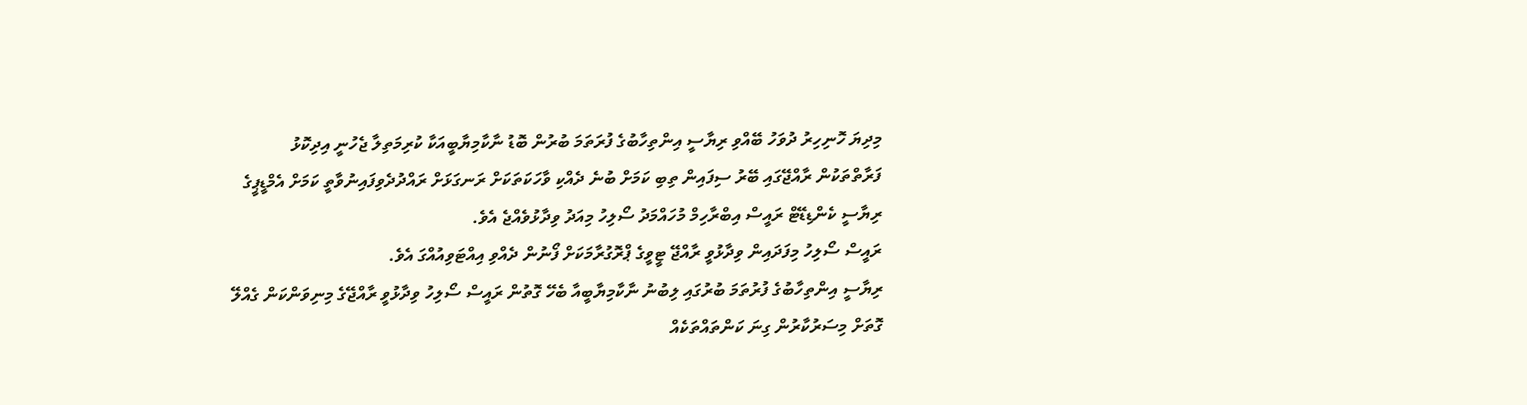މިދިޔަ ހޮނިހިރު ދުވަހު ބޭއްވި ރިޔާސީ އިންތިހާބުގެ ފުރަތަމަ ބުރުން ބޮޑު ނާކާމިޔާބީއަކާ ކުރިމަތިލާ ޖެހުނީ އިދިކޮޅު ފަރާތްތަކުން ރާއްޖޭގައި ބޭރު ސިފައިން ތިބި ކަމަށް ބުނެ ދެއްކި ވާހަކަތަކަށް ރަނގަޅަށް ރައްދުދެވިފައިނުވާތީ ކަމަށް އެމްޑީޕީގެ ރިޔާސީ ކެންޑިޑޭޓް ރައީސް އިބްރާހިމް މުހައްމަދު ސޯލިހު މިއަދު ވިދާޅުވެއްޖެ އެވެ.
ރައީސް ސޯލިހު މިފަދައިން ވިދާޅުވީ ރާއްޖޭ ޓީވީގެ ޕްރޮގުރާމަކަށް ފޯނުން ދެއްވި އިއްޓަވިއުއްގަ އެވެ.
ރިޔާސީ އިންތިހާބުގެ ފުރުތަމަ ބުރުގައި ލިބުނު ނާކާމިޔާބީއާ ބެހޭ ގޮތުން ރައީސް ސޯލިހު ވިދާޅުވީ ރާއްޖޭގެ މިނިވަންކަން ގެއްލޭ ގޮތަށް މިސަރުކާރުން ގިނަ ކަންތައްތަކެއް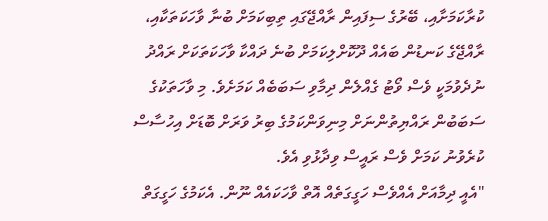ކުރާކަމަށާއި، ބޭރުގެ ސިފައިން ރާއްޖޭގައި ތިބިކަމަށް ބުނާ ވާހަކަތަކާއި، ރާއްޖޭގެ ކަނޑުން ބައެއް ދޫކޮށްލިކަމަށް ބުނެ ދައްކާ ވާހަކަތަކަށް ރައްދު ނުދެވުމަކީ ވެސް ވޯޓު ގެއްލެން ދިމާވި ސަބަބެއް ކަމަށެވެ. މި ވާހަތަކުގެ ސަބަބުން ރައްޔިތުންނަށް މިނިވަންކަމުގެ ބިރު ވަރަށް ބޮޑަށް އިހުސާސް ކުރެވުނު ކަމަށް ވެސް ރައީސް ވިދާޅުވި އެވެ.
"އެއީ ދިމާއަށް އެއްވެސް ހަގީގަތެއް އޮތް ވާހަކައެއް ނޫން. އެކަމުގެ ހަގީގަތް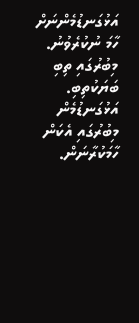އަޅުގަނޑުމެންނަށް ހާމަ ނުކުރެވުނު. މިބުރުގައި ތިބި ބަޔަކުތިބި. އަޅުގަނޑުމެން މިބުރުގައި އެކަން ހާމަކުރާނަން.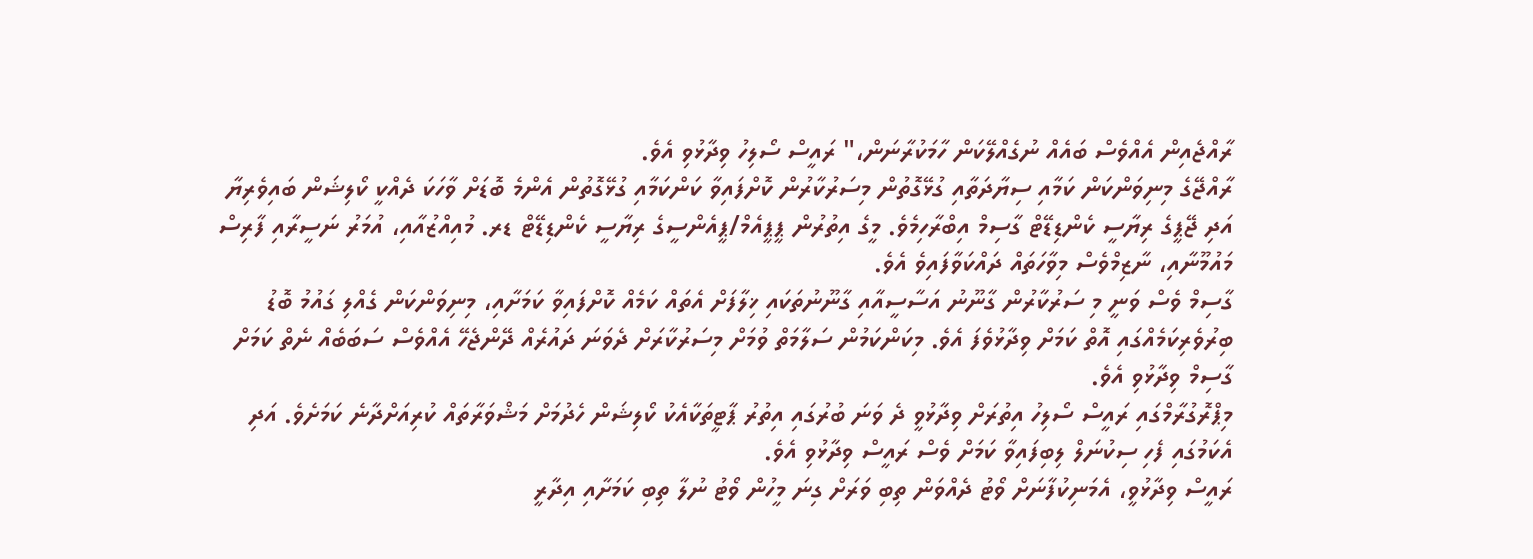ރާއްޖެއިން އެއްވެސް ބައެއް ނުގެއްލޭކަން ހާމަކުރާނަން،" ރައީސް ސޯލިހު ވިދާޅުވި އެވެ.
ރާއްޖޭގެ މިނިވަންކަން ކަމާއި ސިޔާދަތާއި ގުޅޭގޮތުން މިސަރުކާރުން ކޮށްފައިވާ ކަންކަމާއި ގުޅޭގޮތުން އެންމެ ބޮޑަށް ވާހަކަ ދެއްކީ ކޯލިޝަން ބައިވެރިޔާ އަދި ޖޭޕީގެ ރިޔާސީ ކެންޑިޑޭޓް ގާސިމް އިބްރާހިމެވެ. މީގެ އިތުރުން ޕީޕީއެމް/ޕީއެންސީގެ ރިޔާސީ ކެންޑިޑޭޓް ޑރ. މުއިއްޒުއާއި، އުމަރު ނަސީރާއި ފާރިސް މައުމޫނާއި، ނާޒިމްވެސް މިވާހަތައް ދައްކަވާފައިވެ އެވެ.
ގާސިމް ވެސް ވަނީ މި ސަރުކާރުން ގާނޫނު އަސާސީއާއި ގާނޫނުތަކައި ޚިލާފަށް އެތައް ކަމެއް ކޮށްފައިވާ ކަމަށާއި، މިނިވަންކަން ގެއްލި ގައުމު ބޮޑު ބިރުވެރިކަމެއްގައި އޮތް ކަމަށް ވިދާޅުވެފަ އެވެ. މިކަންކަމުން ސަލާމަތް ވުމަށް މިސަރުކާރަށް ދެވަނަ ދައުރެއް ދޭންޖެހޭ އެއްވެސް ސަބަބެއް ނެތް ކަމަށް ގާސިމް ވިދާޅުވި އެވެ.
މިޕްރޮގުރާމްގައި ރައީސް ސޯލިހު އިތުރަށް ވިދާޅުވީ ދެ ވަނަ ބުރުގައި އިތުރު ޕާޓީތަކާއެކު ކޯލިޝަން ހެދުމަށް މަޝްވަރާތައް ކުރިއަށްދާނެ ކަމަށެވެ. އަދި އެކަމުގައި ފެހި ސިކުނަލް ލިބިފައިވާ ކަމަށް ވެސް ރައީސް ވިދާޅުވި އެވެ.
ރައީސް ވިދާޅުވީ، އެމަނިކުފާނަށް ވޯޓު ދެއްވަން ތިބި ވަރަށް ގިނަ މީހުން ވޯޓު ނުލާ ތިބި ކަމަށާއި އިދާރީ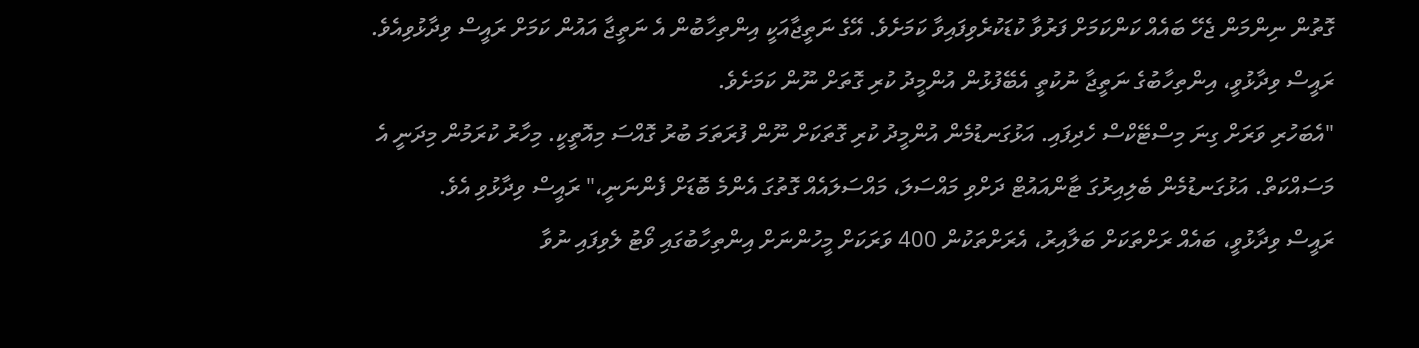ގޮތުން ނިންމަން ޖެހޭ ބައެއް ކަންކަމަށް ފަރުވާ ކުޑަކުރެވިފައިވާ ކަމަށެވެ. އޭގެ ނަތީޖާއަކީ އިންތިހާބުން އެ ނަތީޖާ އައުން ކަމަށް ރައީސް ވިދާޅުވިއެވެ.
ރައީސް ވިދާޅުވީ، އިންތިހާބުގެ ނަތީޖާ ނުކުތީ އެބޭފުޅުން އުންމީދު ކުރި ގޮތަށް ނޫން ކަމަށެވެ.
"އެބަހުރި ވަރަށް ގިނަ މިސްޓޭކްސް ހެދިފައި. އަޅުގަނޑުމެން އުންމީދު ކުރި ގޮތަކަށް ނޫން ފުރަތަމަ ބުރު ގޮއްސަ މިއޮތީކީ. މިހާރު ކުރަމުން މިދަނީ އެ މަސައްކަތް. އަޅުގަނޑުމެން ބެލިއިރުގަ ޓާންއައުޓް ދަށްވި މައްސަލަ، މައްސަލައެއް ގޮތުގަ އެންމެ ބޮޑަށް ފެންނަނީ،" ރައީސް ވިދާޅުވި އެވެ.
ރައީސް ވިދާޅުވީ، ބައެއް ރަށްތަކަށް ބަލާއިރު، އެރަށްތަކުން 400 ވަރަކަށް މީހުންނަށް އިންތިހާބުގައި ވޯޓު ލެވިފައި ނުވާ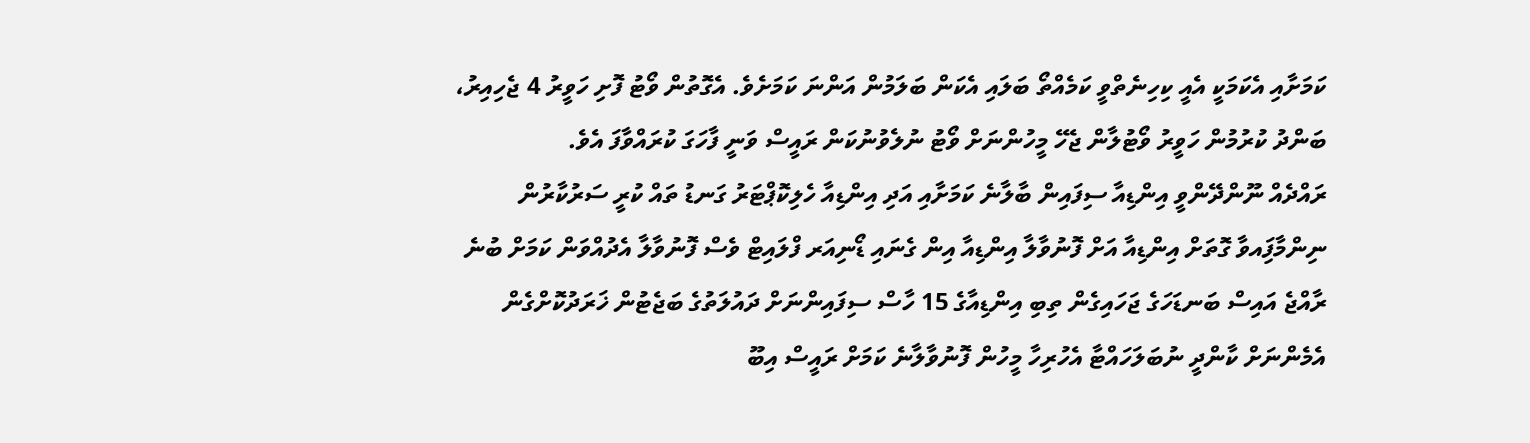ކަމަށާއި އެކަމަކީ އެއީ ކިހިނެތްވީ ކަމެއްތޯ ބަލައި އެކަން ބަލަމުން އަންނަ ކަމަށެވެ. އެގޮތުން ވޯޓު ފޮށި ހަވީރު 4 ޖެހިއިރު، ބަންދު ކުރުމުން ހަވީރު ވޯޓުލާން ޖެހޭ މީހުންނަށް ވޯޓު ނުލެވުނުކަން ރައީސް ވަނީ ފާހަގަ ކުރައްވާފަ އެވެ.
ރައްދެއް ނޫންދޭންވީ އިންޑިއާ ސިފައިން ބާލާނެ ކަމަށާއި އަދި އިންޑިއާ ހެލިކޮޕްޓަރު ގަނޑު ތައް ކުރީ ސަރުކާރުން ނިންމާފަިއވާ ގޮތަށް އިންޑިއާ އަށް ފޮނުވާލާ އިންޑިއާ އިން ގެނައި ޑޯނިއަރ ފްލައިޓް ވެސް ފޮނުވާލާ އެދުއްވަން ކަމަށް ބުނެ ރާއްޖެ އައިސް ބަނޑަހަގެ ޖަހައިގެން ތިބި އިންޑިއާގެ 15 ހާސް ސިފައިންނަށް ދައުލަތުގެ ބަޖެޓުން ޚަރަދުކޮށްގެން އެމެންނަށް ކާންދީ ނުބަލަހައްޓާ އެހުރިހާ މީހުން ފޮނުވާލާނެ ކަމަށް ރައީސް އިބޫ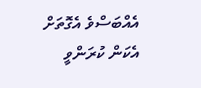އެއްބަސްވެ އެގޮތަށް އެކަން ކުރަންވީ